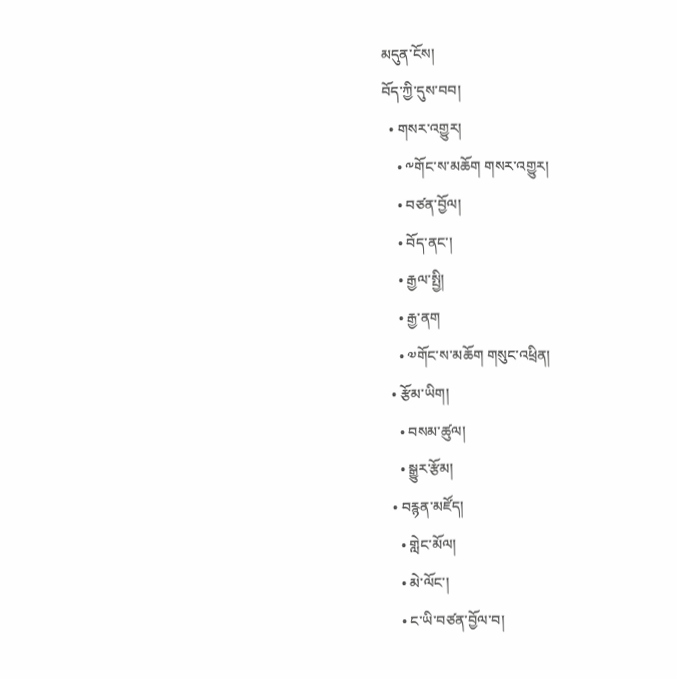མདུན་ངོས།
བོད་ཀྱི་དུས་བབ།
  • གསར་འགྱུར།
    • ༸གོང་ས་མཆོག གསར་འགྱུར།
    • བཙན་བྱོལ།
    • བོད་ནང་།
    • རྒྱལ་སྤྱི།
    • རྒྱ་ནག
    • ༧གོང་ས་མཆོག གསུང་འཕྲིན།
  • རྩོམ་ཡིག།
    • བསམ་ཚུལ།
    • སྒྱུར་རྩོམ།
  • བརྙན་མཛོད།
    • གླེང་མོལ།
    • མེ་ལོང་།
    • ང་ཡི་བཙན་བྱོལ་བ།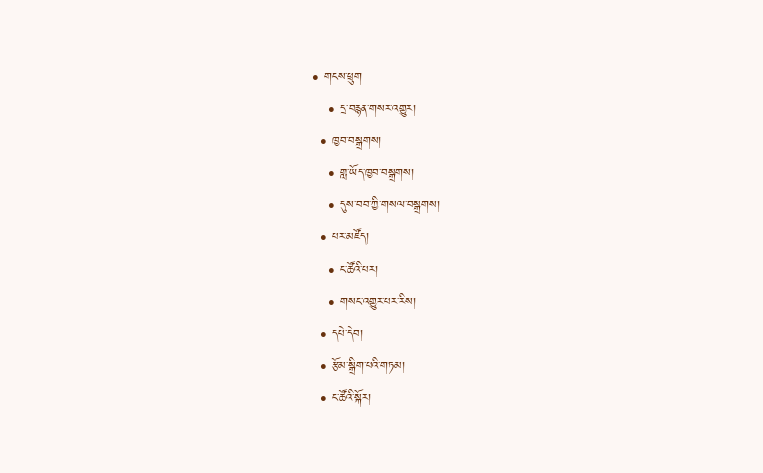• གངས་ཕྲུག
    • དྲ་བརྙན་གསར་འགྱུར།
  • ཁྱབ་བསྒྲགས།
    • གླ་ཡོད་ཁྱབ་བསྒྲགས།
    • དུས་བབ་ཀྱི་གསལ་བསྒྲགས།
  • པར་མཛོད།
    • ང་ཚོའི་པར།
    • གསང་འགྱུར་པར་རིས།
  • དཔེ་དེབ།
  • རྩོམ་སྒྲིག་པའི་གཏམ།
  • ང་ཚོའི་སྐོར།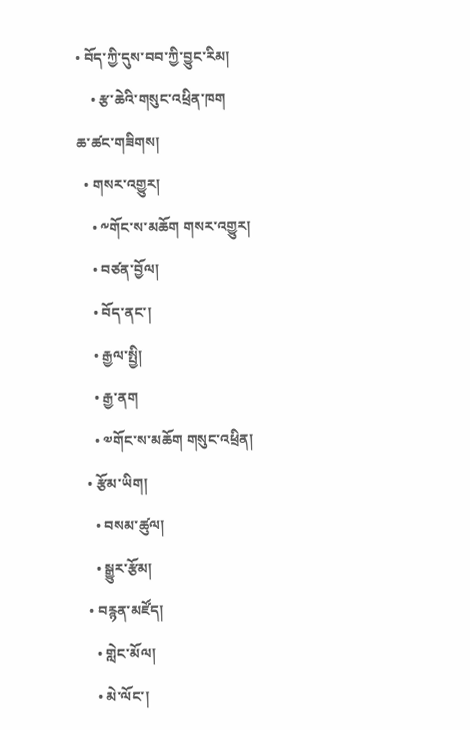• བོད་ཀྱི་དུས་བབ་ཀྱི་བྱུང་རིམ།
    • རྩ་ཆེའི་གསུང་འཕྲིན་ཁག
ཆ་ཚང་གཟིགས།
  • གསར་འགྱུར།
    • ༸གོང་ས་མཆོག གསར་འགྱུར།
    • བཙན་བྱོལ།
    • བོད་ནང་།
    • རྒྱལ་སྤྱི།
    • རྒྱ་ནག
    • ༧གོང་ས་མཆོག གསུང་འཕྲིན།
  • རྩོམ་ཡིག།
    • བསམ་ཚུལ།
    • སྒྱུར་རྩོམ།
  • བརྙན་མཛོད།
    • གླེང་མོལ།
    • མེ་ལོང་།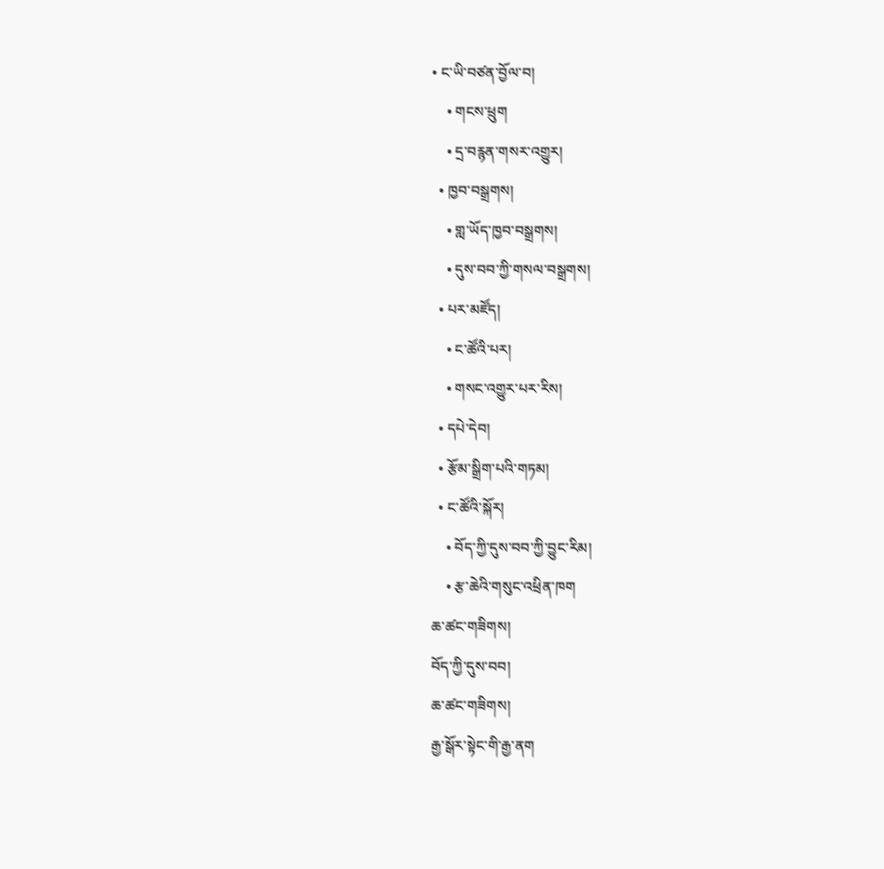• ང་ཡི་བཙན་བྱོལ་བ།
    • གངས་ཕྲུག
    • དྲ་བརྙན་གསར་འགྱུར།
  • ཁྱབ་བསྒྲགས།
    • གླ་ཡོད་ཁྱབ་བསྒྲགས།
    • དུས་བབ་ཀྱི་གསལ་བསྒྲགས།
  • པར་མཛོད།
    • ང་ཚོའི་པར།
    • གསང་འགྱུར་པར་རིས།
  • དཔེ་དེབ།
  • རྩོམ་སྒྲིག་པའི་གཏམ།
  • ང་ཚོའི་སྐོར།
    • བོད་ཀྱི་དུས་བབ་ཀྱི་བྱུང་རིམ།
    • རྩ་ཆེའི་གསུང་འཕྲིན་ཁག
ཆ་ཚང་གཟིགས།
བོད་ཀྱི་དུས་བབ།
ཆ་ཚང་གཟིགས།
རྒྱ་སྒོར་སྟེང་གི་རྒྱ་ནག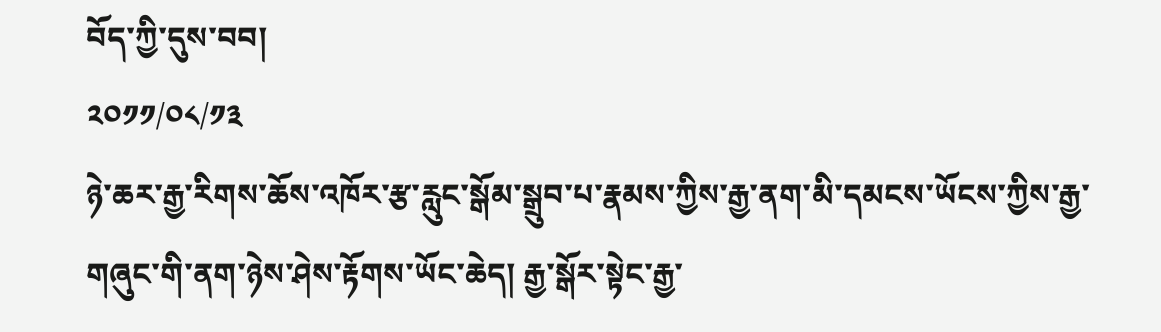བོད་ཀྱི་དུས་བབ།
༢༠༡༡/༠༨/༡༣
ཉེ་ཆར་རྒྱ་རིགས་ཆོས་འཁོར་རྩ་རླུང་སྒོམ་སྒྲུབ་པ་རྣམས་ཀྱིས་རྒྱ་ནག་མི་དམངས་ཡོངས་ཀྱིས་རྒྱ་གཞུང་གི་ནག་ཉེས་ཤེས་རྟོགས་ཡོང་ཆེད། རྒྱ་སྒོར་སྟེང་རྒྱ་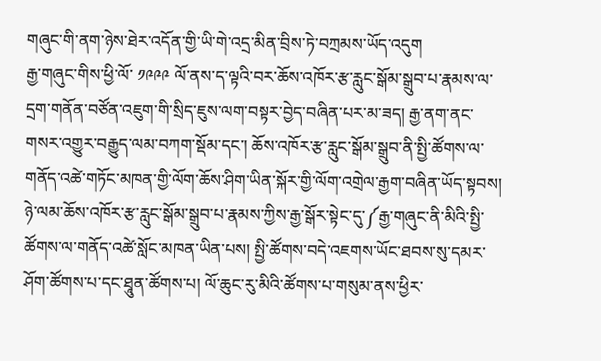གཞུང་གི་ནག་ཉེས་ཐེར་འདོན་གྱི་ཡི་གེ་འདྲ་མིན་བྲིས་ཏེ་བཀྲམས་ཡོད་འདུག
རྒྱ་གཞུང་གིས་ཕྱི་ལོ་ ༡༩༩༩ ལོ་ནས་ད་ལྟའི་བར་ཆོས་འཁོར་རྩ་རླུང་སྒོམ་སྒྲུབ་པ་རྣམས་ལ་དྲག་གནོན་བཙོན་འཇུག་གི་སྲིད་ཇུས་ལག་བསྟར་བྱེད་བཞིན་པར་མ་ཟད། རྒྱ་ནག་ནང་གསར་འགྱུར་བརྒྱུད་ལམ་བཀག་སྡོམ་དང་། ཆོས་འཁོར་རྩ་རླུང་སྒོམ་སྒྲུབ་ནི་སྤྱི་ཚོགས་ལ་གནོད་འཚེ་གཏོང་མཁན་གྱི་ལོག་ཆོས་ཤིག་ཡིན་སྐོར་གྱི་ལོག་འགྲེལ་རྒྱག་བཞིན་ཡོད་སྟབས། ཉེ་ལམ་ཆོས་འཁོར་རྩ་རླུང་སྒོམ་སྒྲུབ་པ་རྣམས་ཀྱིས་རྒྱ་སྒོར་སྟེང་དུ་༼རྒྱ་གཞུང་ནི་མིའི་སྤྱི་ཚོགས་ལ་གནོད་འཚེ་སློང་མཁན་ཡིན་པས། སྤྱི་ཚོགས་བདེ་འཇགས་ཡོང་ཐབས་སུ་དམར་ཤོག་ཚོགས་པ་དང་ཐཱུན་ཚོགས་པ། ལོ་ཆུང་རུ་མིའི་ཚོགས་པ་གསུམ་ནས་ཕྱིར་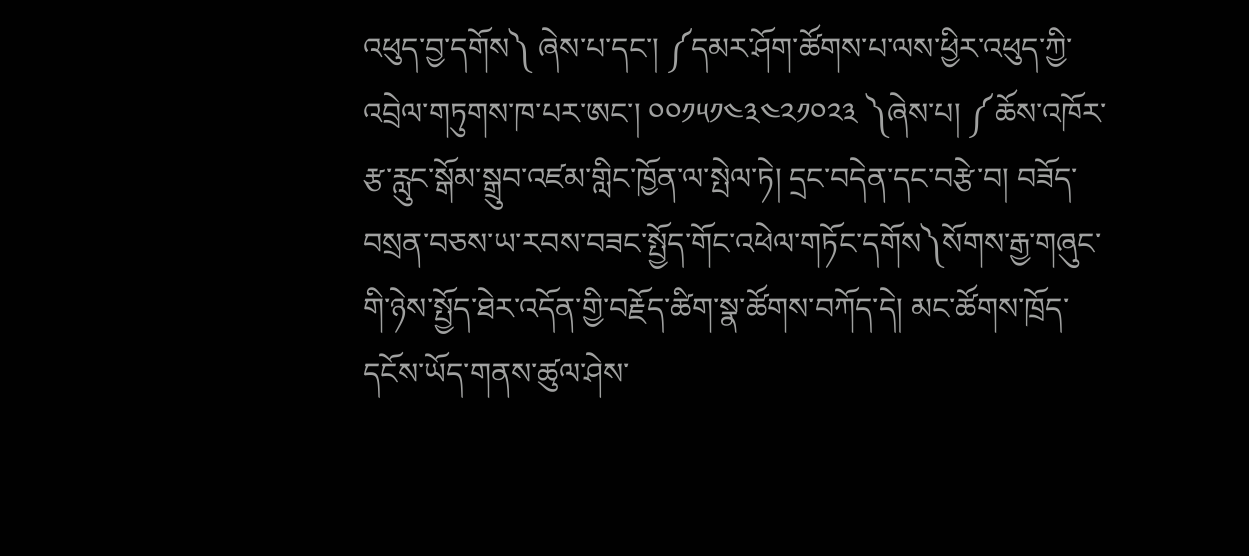འཕུད་བྱ་དགོས༽ ཞེས་པ་དང་། ༼དམར་ཤོག་ཚོགས་པ་ལས་ཕྱིར་འཕུད་ཀྱི་འབྲེལ་གཏུགས་ཁ་པར་ཨང་། ༠༠༡༥༡༤༣༤༢༡༠༢༣ ༽ཞེས་པ། ༼ཆོས་འཁོར་རྩ་རླུང་སྒོམ་སྒྲུབ་འཛམ་གླིང་ཁྱོན་ལ་སྤེལ་ཏེ། དྲང་བདེན་དང་བརྩེ་བ། བཟོད་བསྲན་བཅས་ཡ་རབས་བཟང་སྤྱོད་གོང་འཕེལ་གཏོང་དགོས༽སོགས་རྒྱ་གཞུང་གི་ཉེས་སྤྱོད་ཐེར་འདོན་གྱི་བརྗོད་ཚིག་སྣ་ཚོགས་བཀོད་དེ། མང་ཚོགས་ཁྲོད་དངོས་ཡོད་གནས་ཚུལ་ཤེས་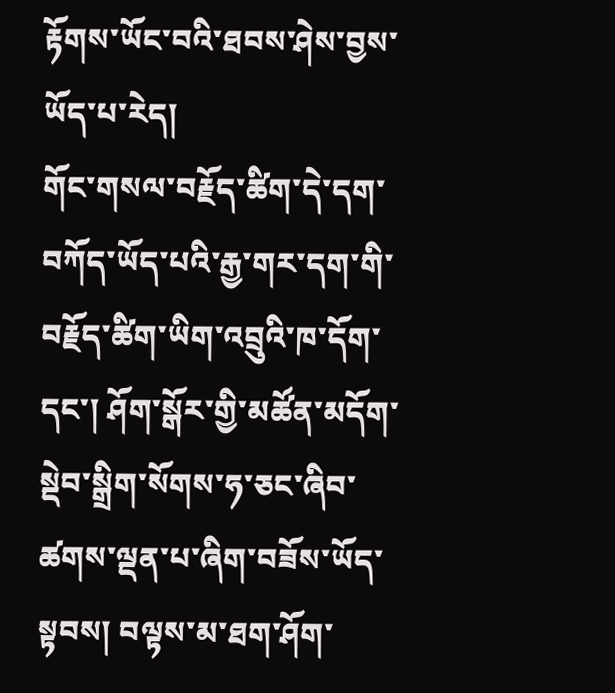རྟོགས་ཡོང་བའི་ཐབས་ཤེས་བྱས་ཡོད་པ་རེད།
གོང་གསལ་བརྗོད་ཚིག་དེ་དག་བཀོད་ཡོད་པའི་རྒྱ་གར་དག་གི་བརྗོད་ཚིག་ཡིག་འབྲུའི་ཁ་དོག་དང་། ཤོག་སྒོར་གྱི་མཚོན་མདོག་སྡེབ་སྒྲིག་སོགས་ཧ་ཅང་ཞིབ་ཚགས་ལྡན་པ་ཞིག་བཟོས་ཡོད་སྟབས། བལྟས་མ་ཐག་ཤོག་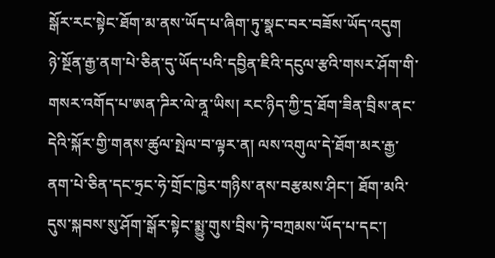སྒོར་རང་སྟེང་ཐོག་མ་ནས་ཡོད་པ་ཞིག་ཏུ་སྣང་བར་བཟོས་ཡོད་འདུག   ཉེ་སྔོན་རྒྱ་ནག་པེ་ཅིན་དུ་ཡོད་པའི་དབྱིན་ཇིའི་དངུལ་རྩའི་གསར་ཤོག་གི་གསར་འགོད་པ་ཨན་ཌིར་ལེ་ནཱ་ཡིས། རང་ཉིད་ཀྱི་དྲ་ཐོག་ཟིན་བྲིས་ནང་དེའི་སྐོར་གྱི་གནས་ཚུལ་སྤེལ་བ་ལྟར་ན། ལས་འགུལ་དེ་ཐོག་མར་རྒྱ་ནག་པེ་ཅིན་དང་ཧྲང་ཧེ་གྲོང་ཁྱེར་གཉིས་ནས་བརྩམས་ཤིང་། ཐོག་མའི་དུས་སྐབས་སུ་ཤོག་སྒོར་སྟེང་སྨྱུ་གུས་བྲིས་ཏེ་བཀྲམས་ཡོད་པ་དང་།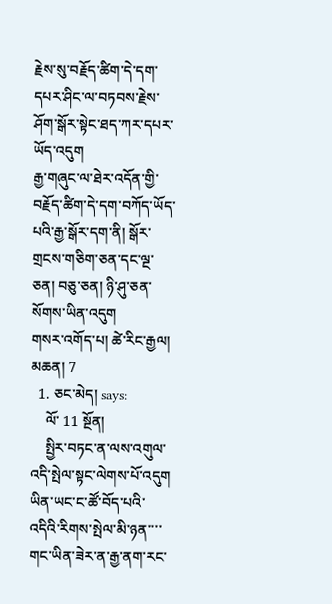རྗེས་སུ་བརྗོད་ཚིག་དེ་དག་དཔར་ཤིང་ལ་བཏབས་རྗེས་ཤོག་སྒོར་སྟེང་ཐད་ཀར་དཔར་ཡོད་འདུག
རྒྱ་གཞུང་ལ་ཐེར་འདོན་གྱི་བརྗོད་ཚིག་དེ་དག་བཀོད་ཡོད་པའི་རྒྱ་སྒོར་དག་ནི། སྒོར་གྲངས་གཅིག་ཅན་དང་ལྔ་ཅན། བཅུ་ཅན། ཉི་ཤུ་ཅན་སོགས་ཡིན་འདུག
གསར་འགོད་པ། ཚེ་རིང་རྒྱལ།
མཆན། 7
  1. ཅང་མེད། says:
    ལོ་ 11 སྔོན།
    སྤྱིར་བཏང་ན་ལས་འགུལ་འདི་སྤེལ་སྟང་ལེགས་པོ་འདུག ཡིན་ཡང་ང་ཚོ་བོད་པའི་འདིའི་རིགས་སྤེལ་མི་ཉན་་་་གང་ཡིན་ཟེར་ན་རྒྱ་ནག་རང་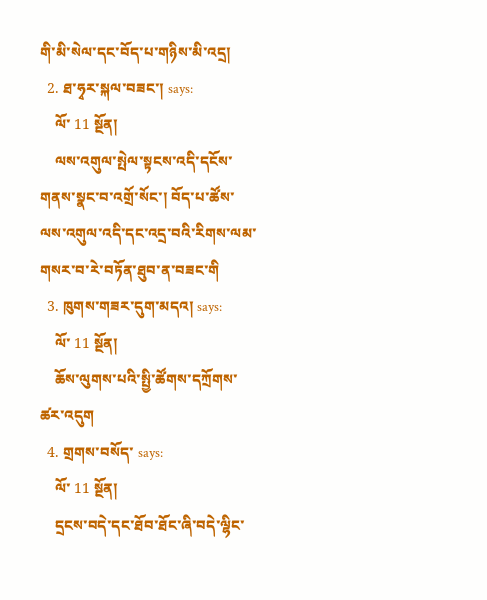གི་མི་སེལ་དང་བོད་པ་གཉིས་མི་འདྲ།
  2. ཐ་ཧྭར་སྐལ་བཟང་། says:
    ལོ་ 11 སྔོན།
    ལས་འགུལ་སྤེལ་སྟངས་འདི་དངོས་གནས་སྣང་བ་འགྲོ་སོང་། བོད་པ་ཚོས་ལས་འགུལ་འདི་དང་འདྲ་བའི་རིགས་ལམ་གསར་བ་རེ་བཏོན་ཐུབ་ན་བཟང་གི
  3. ཁུགས་གཟར་དུག་མདའ། says:
    ལོ་ 11 སྔོན།
    ཆོས་ལུགས་པའི་སྤྱི་ཚོགས་དཀྲོགས་ཚར་འདུག
  4. གྲགས་བསོད་ says:
    ལོ་ 11 སྔོན།
    དྲངས་བདེ་དང་ཐོབ་ཐོང་ཞི་བདེ་ལྷིང་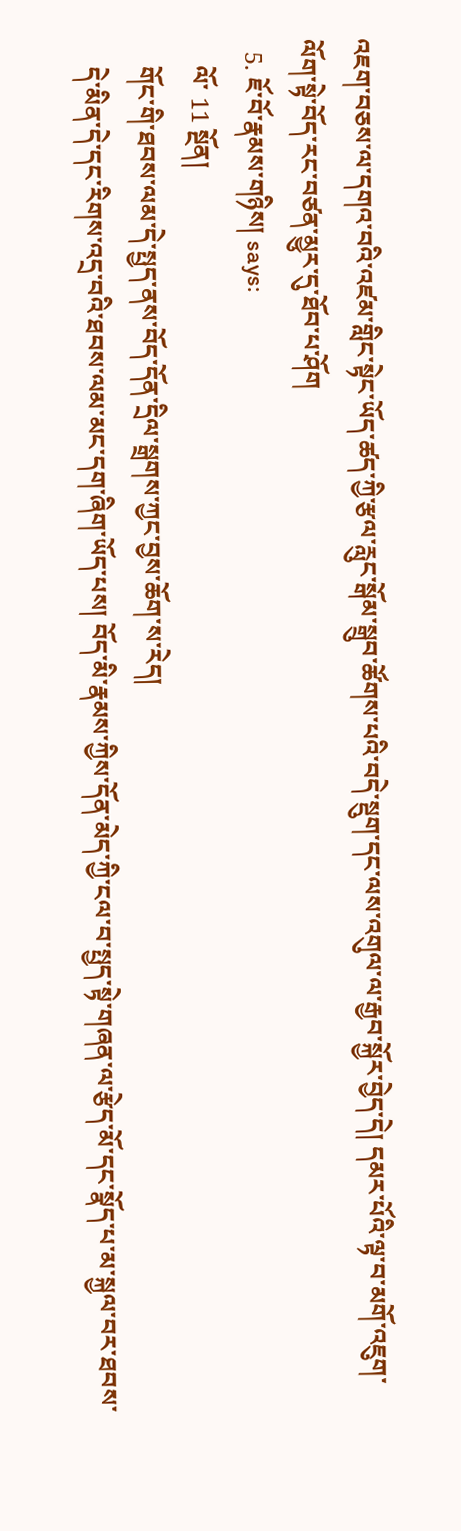འཇག་བཅས་ལ་དགའ་བའི་འཛམ་གླིང་སྟེང་ཡོད་ཚད་ཀྱི་རྩལ་རླུང་སྒོམ་སྒྲུབ་ཚོགས་པའི་བདེ་སྡུག་དང་ལས་འགུལ་ལ་རྒྱབ་སྐྱོར་བྱེད་དེ། དམར་པོའི་ལྟ་བ་མགོ་འཇུག་ལོག་སྟེ་བོད་རང་བཙན་མྱུར་དུ་ཐོབ་པ་ཤོག
  5. ཇོ་བོ་རྣམས་གཉིས། says:
    ལོ་ 11 སྔོན།
    གོང་གི་ཐབས་ལམ་དེ་སྤྱད་ནས་བོད་དོན་དྲིལ་སྒྲགས་ཀྱང་བྱས་ཆོག་ས་རེད།
    དེ་མིན་དེ་དང་རིགས་འདྲ་བའི་ཐབས་ལམ་མང་དག་ཞིག་ཡོད་པས། བོད་མི་རྣམས་ཀྱིས་དོན་མེད་ཀྱི་ངལ་བ་སྤྱད་སྟེ་གཞན་ལ་རྩེད་མོ་དང་སྣོད་པ་མ་སྐྱལ་བར་ཐབས་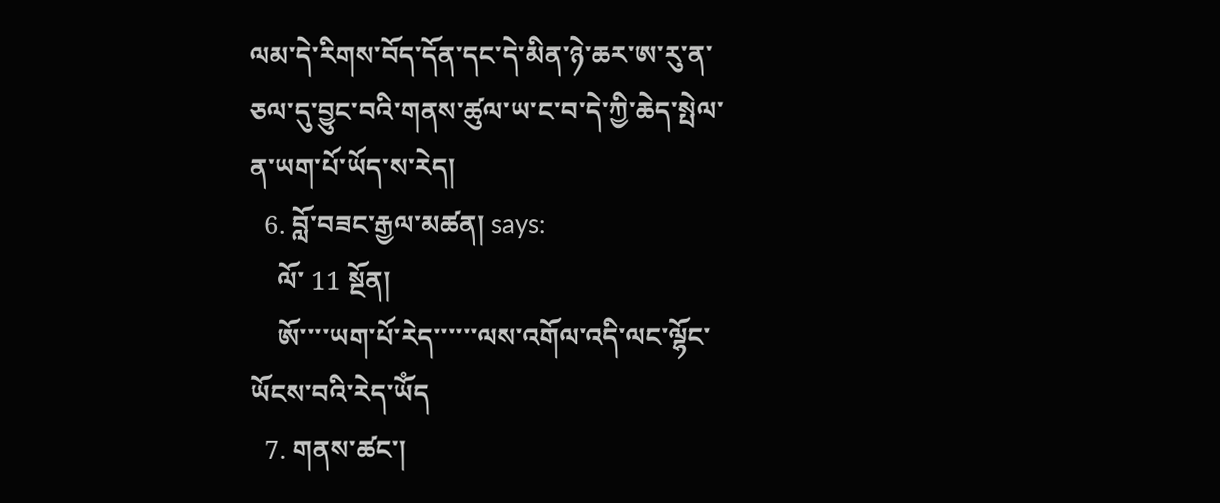ལམ་དེ་རིགས་བོད་དོན་དང་དེ་མིན་ཉེ་ཆར་ཨ་རུ་ན་ཅལ་དུ་བྱུང་བའི་གནས་ཚུལ་ཡ་ང་བ་དེ་ཀྱི་ཆེད་སྤེལ་ན་ཡག་པོ་ཡོད་ས་རེད།
  6. བློ་བཟང་རྒྱལ་མཚན། says:
    ལོ་ 11 སྔོན།
    ཨོ་་་་ཡག་པོ་རེད་་་་་་ལས་འགོལ་འདི་ལང་ལྷོང་ཡོངས་བའི་རེད་ཡོཾད
  7. གནས་ཚང་།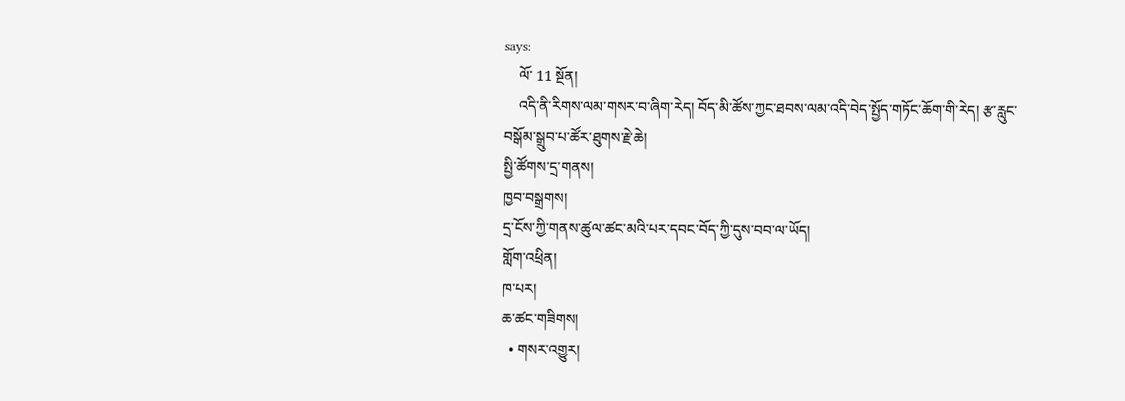says:
    ལོ་ 11 སྔོན།
    འདི་ནི་རིགས་ལམ་གསར་བ་ཞིག་རེད། བོད་མི་ཚོས་ཀྱང་ཐབས་ལམ་འདི་བེད་སྤྱོད་གཏོང་ཆོག་གི་རེད། རྩ་རླུང་བསྒོམ་སྒྲུབ་པ་ཚོར་ཐུགས་རྗེ་ཆེ།
སྤྱི་ཚོགས་དྲ་གནས།
ཁྱབ་བསྒྲགས།
དྲ་ངོས་ཀྱི་གནས་ཚུལ་ཚང་མའི་པར་དབང་བོད་ཀྱི་དུས་བབ་ལ་ཡོད།
གློག་འཕྲིན།
ཁ་པར།
ཆ་ཚང་གཟིགས།
  • གསར་འགྱུར།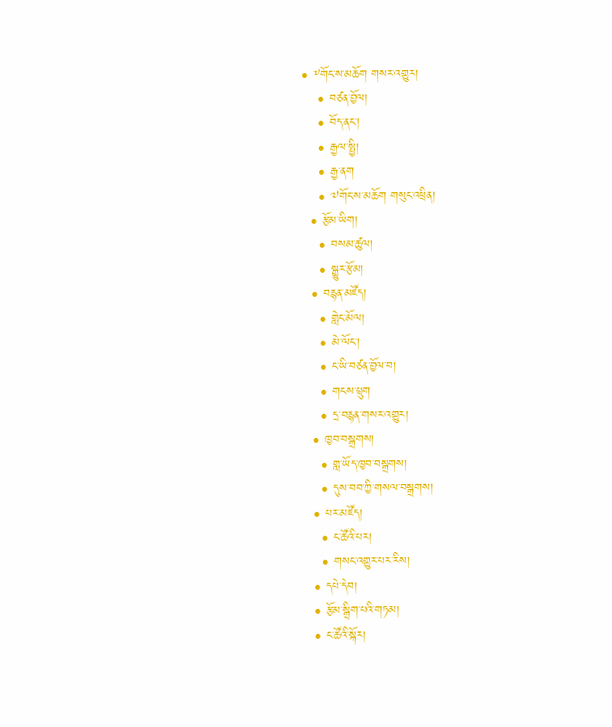• ༸གོང་ས་མཆོག གསར་འགྱུར།
    • བཙན་བྱོལ།
    • བོད་ནང་།
    • རྒྱལ་སྤྱི།
    • རྒྱ་ནག
    • ༧གོང་ས་མཆོག གསུང་འཕྲིན།
  • རྩོམ་ཡིག།
    • བསམ་ཚུལ།
    • སྒྱུར་རྩོམ།
  • བརྙན་མཛོད།
    • གླེང་མོལ།
    • མེ་ལོང་།
    • ང་ཡི་བཙན་བྱོལ་བ།
    • གངས་ཕྲུག
    • དྲ་བརྙན་གསར་འགྱུར།
  • ཁྱབ་བསྒྲགས།
    • གླ་ཡོད་ཁྱབ་བསྒྲགས།
    • དུས་བབ་ཀྱི་གསལ་བསྒྲགས།
  • པར་མཛོད།
    • ང་ཚོའི་པར།
    • གསང་འགྱུར་པར་རིས།
  • དཔེ་དེབ།
  • རྩོམ་སྒྲིག་པའི་གཏམ།
  • ང་ཚོའི་སྐོར།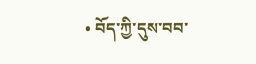• བོད་ཀྱི་དུས་བབ་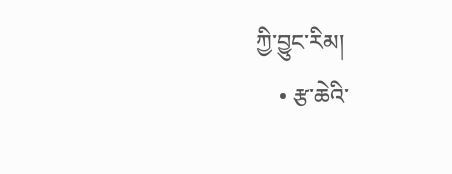ཀྱི་བྱུང་རིམ།
    • རྩ་ཆེའི་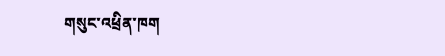གསུང་འཕྲིན་ཁག